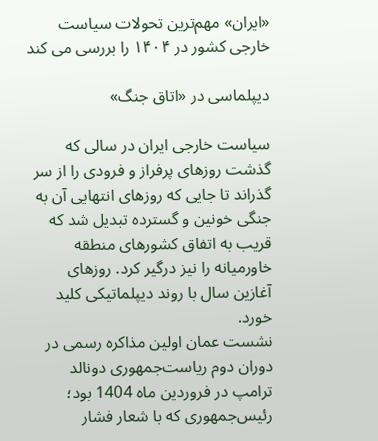«ایران» مهم‌ترین تحولات سیاست خارجی کشور در ۱۴۰۴ را بررسی می کند

دیپلماسی در «اتاق جنگ»

سیاست خارجی ایران در سالی که گذشت روزهای پرفراز و فرودی را از سر گذراند تا جایی که روزهای انتهایی آن به جنگی خونین و گسترده تبدیل شد که قریب به اتفاق کشورهای منطقه خاورمیانه را نیز درگیر کرد. روزهای آغازین سال با روند دیپلماتیکی کلید خورد.
نشست عمان اولین مذاکره رسمی در دوران دوم ریاست‌جمهوری دونالد ترامپ در فروردین ماه 1404 بود؛ رئیس‌جمهوری که با شعار فشار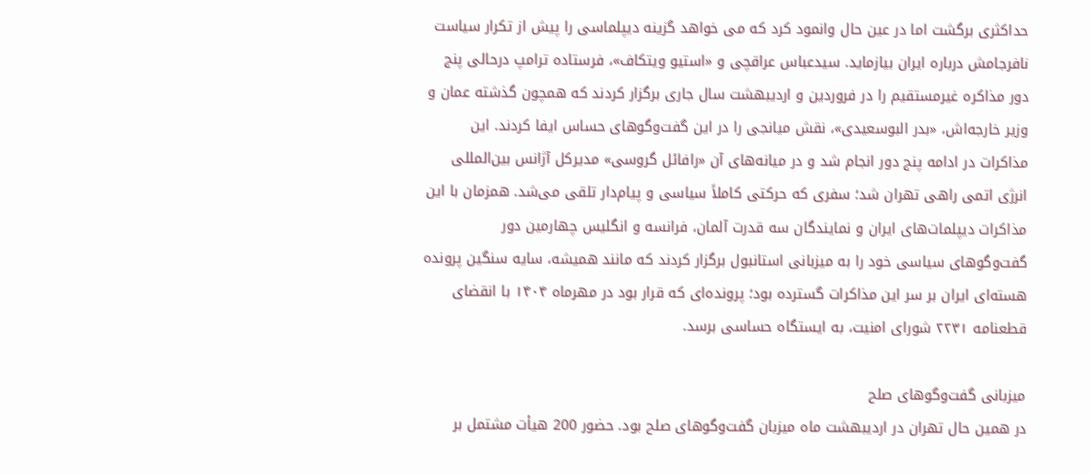حداکثری برگشت اما در عین حال وانمود کرد که می خواهد گزینه دیپلماسی را پیش از تکرار سیاست نافرجامش درباره ایران بیازماید. سیدعباس عراقچی و «استیو ویتکاف»، فرستاده ترامپ درحالی پنج دور مذاکره غیرمستقیم را در فروردین و اردیبهشت سال جاری برگزار کردند که همچون گذشته عمان و وزیر خارجه‌اش، «بدر البوسعیدی»، نقش میانجی را در این گفت‌وگوهای حساس ایفا کردند. این مذاکرات در ادامه پنج دور انجام شد و در میانه‌های آن «رافائل گروسی» مدیرکل آژانس بین‌المللی انرژی اتمی راهی تهران شد؛ سفری که حرکتی کاملاً سیاسی و پیام‌دار تلقی می‌شد. همزمان با این مذاکرات دیپلمات‌های ایران و نمایندگان سه قدرت آلمان، فرانسه و انگلیس چهارمین دور گفت‌وگوهای سیاسی خود را به میزبانی استانبول برگزار کردند که مانند همیشه، سایه سنگین پرونده هسته‌ای ایران بر سر این مذاکرات گسترده بود؛ پرونده‌ای که قرار بود در مهرماه ۱۴۰۴ با انقضای قطعنامه ۲۲۳۱ شورای امنیت، به ایستگاه حساسی برسد.

میزبانی گفت‌وگوهای صلح
در همین حال تهران در اردیبهشت ماه میزبان گفت‌وگوهای صلح بود. حضور 200 هیأت مشتمل بر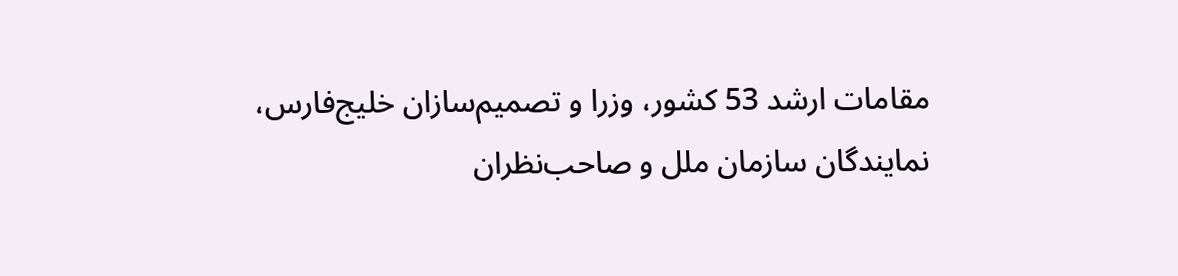مقامات ارشد 53 کشور، وزرا و تصمیم‌سازان خلیج‌فارس، نمایندگان سازمان ملل و صاحب‌نظران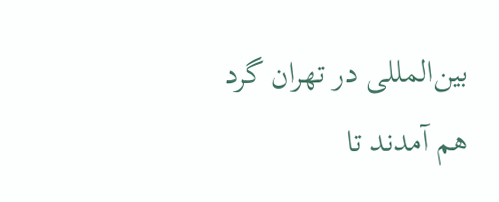بین‌المللی در تهران گرد هم آمدند تا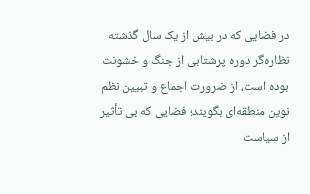در فضایی که در بیش از یک سال گذشته نظاره‌گر دوره پرشتابی از جنگ و خشونت بوده است، از ضرورت اجماع و تبیین نظم نوین منطقه‌ای بگویند؛ فضایی که بی تأثیر از سیاست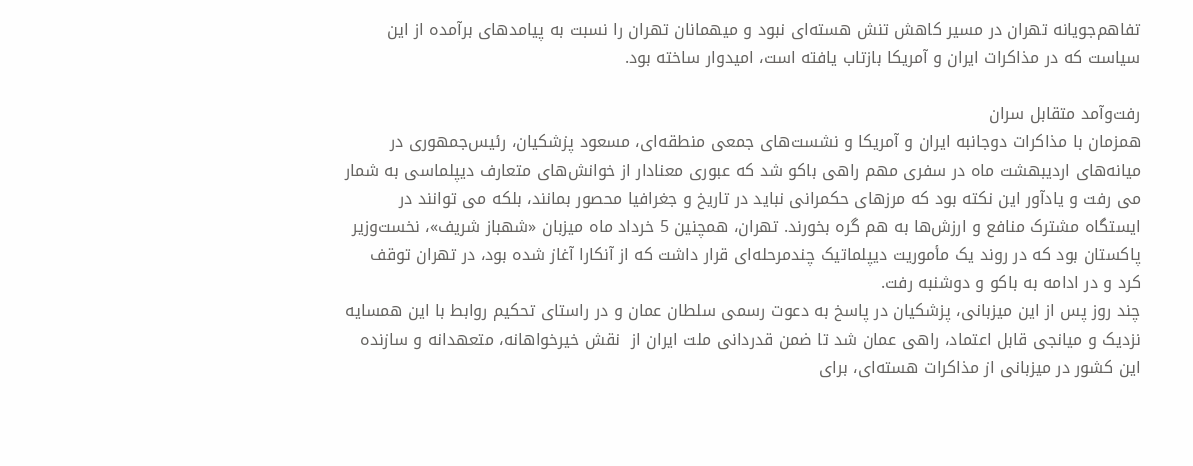تفاهم‌جویانه تهران در مسیر کاهش تنش هسته‌ای نبود و میهمانان تهران را نسبت به پیامدهای برآمده از این سیاست که در مذاکرات ایران و آمریکا بازتاب یافته است، امیدوار ساخته بود.

رفت‌وآمد متقابل سران
همزمان با مذاکرات دوجانبه ایران و آمریکا و نشست‌های جمعی منطقه‌ای، مسعود پزشکیان، رئیس‌جمهوری در میانه‌های اردیبهشت ماه در سفری مهم راهی باکو شد که عبوری معنادار از خوانش‌های متعارف دیپلماسی به شمار می رفت و یادآور این نکته بود که مرزهای حکمرانی نباید در تاریخ و جغرافیا محصور بمانند، بلکه می ‌توانند در ایستگاه مشترک منافع و ارزش‌ها به هم گره بخورند. تهران، همچنین 5 خرداد ماه میزبان «شهباز شریف»، نخست‌وزیر پاکستان بود که در روند یک مأموریت دیپلماتیک چندمرحله‌ای قرار داشت که از آنکارا آغاز شده بود، در تهران توقف کرد و در ادامه به باکو و دوشنبه رفت.
چند روز پس از این میزبانی، پزشکیان در پاسخ به دعوت رسمی سلطان عمان و در راستای تحکیم روابط با این همسایه نزدیک و میانجی قابل اعتماد، راهی عمان شد تا ضمن قدردانی ملت ایران از  نقش خیرخواهانه، متعهدانه و سازنده این کشور در میزبانی از مذاکرات هسته‌ای، برای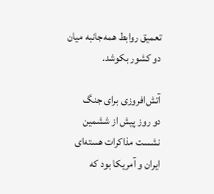تعمیق روابط همه‌جانبه میان دو کشور بکوشد.

آتش‌افروزی برای جنگ
دو روز پیش از ششمین نشست مذاکرات هسته‌ای ایران و آمریکا بود که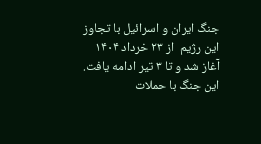جنگ ایران و اسرائیل با تجاوز این رژیم  از ۲۳ خرداد ۱۴۰۴ آغاز شد و تا ۳ تیر ادامه یافت.
این جنگ با حملات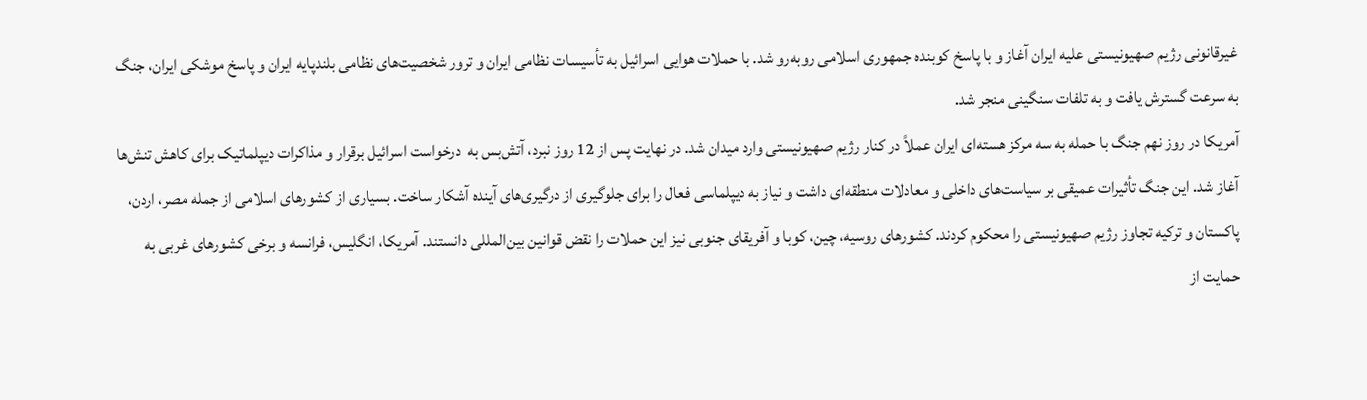غیرقانونی رژیم صهیونیستی علیه ایران آغاز و با پاسخ کوبنده جمهوری اسلامی رو‌به‌رو شد. با حملات هوایی اسرائیل به تأسیسات نظامی ایران و ترور شخصیت‌های نظامی بلندپایه ایران و پاسخ موشکی ایران، جنگ به سرعت گسترش یافت و به تلفات سنگینی منجر شد.
آمریکا در روز نهم جنگ با حمله به سه مرکز هسته‌ای ایران عملاً در کنار رژیم صهیونیستی وارد میدان شد. در نهایت پس از 12 روز نبرد، آتش‌بس به  درخواست اسرائیل برقرار و مذاکرات دیپلماتیک برای کاهش تنش‌ها آغاز شد. این جنگ تأثیرات عمیقی بر سیاست‌های داخلی و معادلات منطقه‌ای داشت و نیاز به دیپلماسی فعال را برای جلوگیری از درگیری‌های آینده آشکار ساخت. بسیاری از کشورهای اسلامی از جمله مصر، اردن، پاکستان و ترکیه تجاوز رژیم صهیونیستی را محکوم کردند. کشورهای روسیه، چین، کوبا و آفریقای جنوبی نیز این حملات را نقض قوانین بین‌المللی دانستند. آمریکا، انگلیس، فرانسه و برخی کشورهای غربی به حمایت از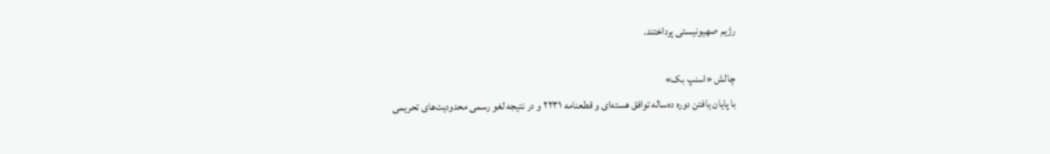رژیم صهیونیستی پرداختند.

چالش «اسنپ بک»
با پایان یافتن دوره ده‌ساله توافق هسته‌ای و قطعنامه ۲۲۳۱ و در نتیجه لغو رسمی محدودیت‌های تحریمی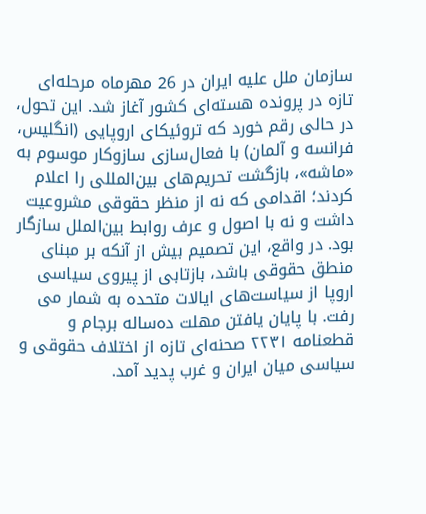سازمان ملل علیه ایران در 26 مهرماه مرحله‌ای تازه در پرونده هسته‌ای کشور آغاز شد. این تحول، در حالی رقم خورد که تروئیکای اروپایی (انگلیس، فرانسه و آلمان) با فعال‌سازی سازوکار موسوم به «ماشه»، بازگشت تحریم‌های بین‌المللی را اعلام کردند؛ اقدامی که نه از منظر حقوقی مشروعیت داشت و نه با اصول و عرف روابط بین‌الملل سازگار بود. در واقع، این تصمیم بیش از آنکه بر مبنای منطق حقوقی باشد، بازتابی از پیروی سیاسی اروپا از سیاست‌های ایالات متحده به شمار می رفت. با پایان یافتن مهلت ده‌ساله برجام و قطعنامه ۲۲۳۱ صحنه‌ای تازه از اختلاف حقوقی و سیاسی میان ایران و غرب پدید آمد.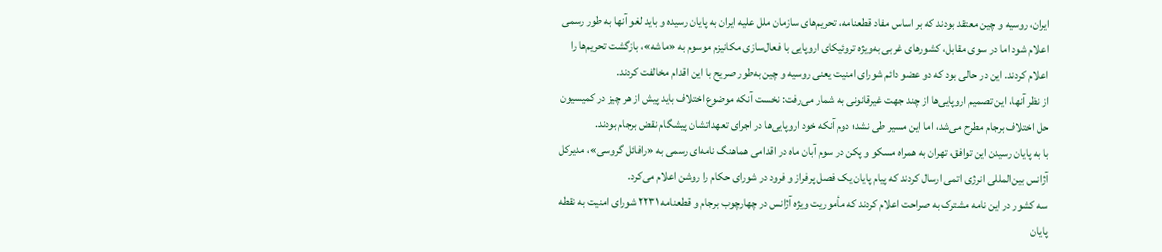ایران، روسیه و چین معتقد بودند که بر اساس مفاد قطعنامه، تحریم‌های سازمان ملل علیه ایران به پایان رسیده و باید لغو آنها به طور رسمی اعلام شود اما در سوی مقابل، کشورهای غربی به‌ویژه تروئیکای اروپایی با فعال‌سازی مکانیزم موسوم به «ماشه»، بازگشت تحریم‌ها را اعلام کردند. این در حالی بود که دو عضو دائم شورای امنیت یعنی روسیه و چین به‌طور صریح با این اقدام مخالفت کردند.
از نظر آنها، این تصمیم اروپایی‌ها از چند جهت غیرقانونی به شمار می‌رفت: نخست آنکه موضوع اختلاف باید پیش از هر چیز در کمیسیون حل اختلاف برجام مطرح می‌شد، اما این مسیر طی نشد؛ دوم آنکه خود اروپایی‌ها در اجرای تعهداتشان پیشگام نقض برجام بودند.
با به پایان رسیدن این توافق، تهران به همراه مسکو و پکن در سوم آبان ماه در اقدامی هماهنگ نامه‌ای رسمی به «رافائل گروسی»، مدیرکل آژانس بین‌المللی انرژی اتمی ارسال کردند که پیام پایان یک فصل پرفراز و فرود در شورای حکام را روشن اعلام می‌کرد.
سه کشور در این نامه مشترک به صراحت اعلام کردند که مأموریت ویژه آژانس در چهارچوب برجام و قطعنامه ۲۲۳۱ شورای امنیت به نقطه پایان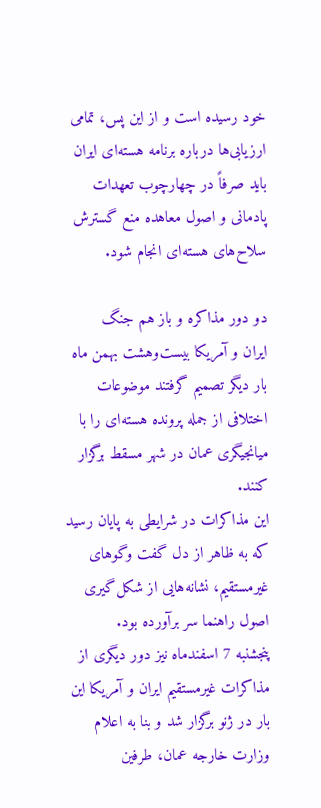خود رسیده است و از این پس، تمامی ارزیابی‌ها درباره برنامه هسته‌ای ایران باید صرفاً در چهارچوب تعهدات پادمانی و اصول معاهده منع گسترش سلاح‌های هسته‌ای انجام شود.

دو دور مذاکره و باز هم جنگ
ایران و آمریکا بیست‌وهشت بهمن ماه بار دیگر تصمیم گرفتند موضوعات اختلافی از جمله پرونده هسته‌ای را با میانجیگری عمان در شهر مسقط برگزار کنند.
این مذاکرات در شرایطی به پایان رسید که به ظاهر از دل گفت ‌وگوهای غیرمستقیم، نشانه‌هایی از شکل‌گیری اصول راهنما سر برآورده بود.
پنجشنبه 7 اسفندماه نیز دور دیگری از مذاکرات غیرمستقیم ایران و آمریکا این بار در ژنو برگزار شد و بنا به اعلام وزارت خارجه عمان، طرفین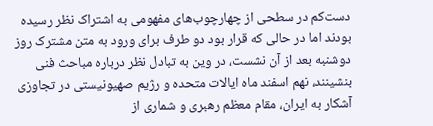دست‌کم در سطحی از چهارچوب‌های مفهومی به اشتراک نظر رسیده‌ بودند اما در حالی که قرار بود دو طرف برای ورود به متن مشترک روز دوشنبه بعد از آن نشست، در وین به تبادل نظر درباره مباحث فنی بنشینند، نهم اسفند ماه ایالات متحده و رژیم صهیونیستی در تجاوزی آشکار به ایران، مقام معظم رهبری و شماری از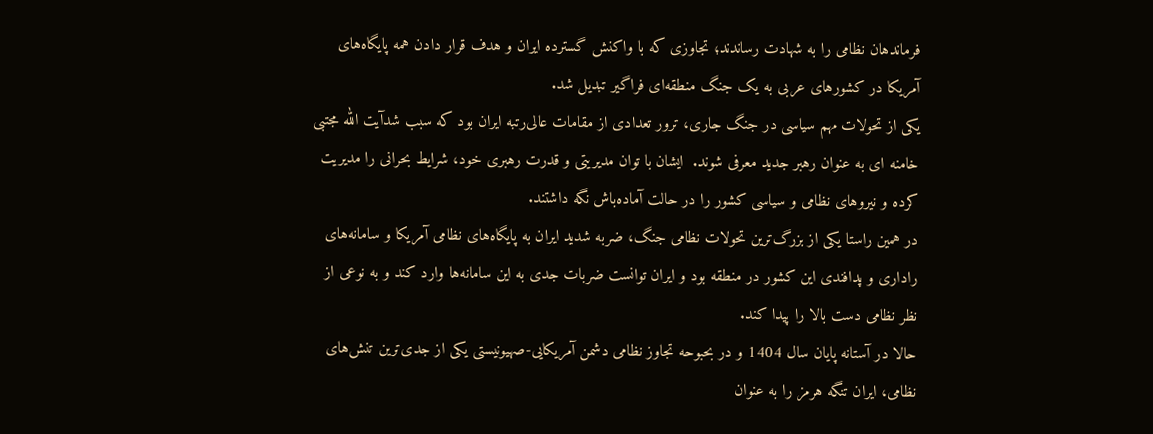فرماندهان نظامی را به شهادت رساندند؛ تجاوزی که با واکنش گسترده ایران و هدف قرار دادن همه پایگاه‌های آمریکا در کشورهای عربی به یک جنگ منطقه‌ای فراگیر تبدیل شد.
یکی از تحولات مهم سیاسی در جنگ جاری، ترور تعدادی از مقامات عالی‌رتبه ایران بود که سبب شدآیت الله مجتبی خامنه ای به عنوان رهبر جدید معرفی شوند.  ایشان با توان مدیریتی و قدرت رهبری خود، شرایط بحرانی را مدیریت کرده و نیروهای نظامی و سیاسی کشور را در حالت آماده‌باش نگه داشتند.
در همین راستا یکی از بزرگ‌ترین تحولات نظامی جنگ، ضربه شدید ایران به پایگاه‌های نظامی آمریکا و سامانه‌های راداری و پدافندی این کشور در منطقه بود و ایران توانست ضربات جدی به این سامانه‌ها وارد کند و به نوعی از نظر نظامی دست بالا را پیدا کند.
حالا در آستانه پایان سال 1404 و در بحبوحه تجاوز نظامی دشمن آمریکایی-صهیونیستی یکی از جدی‌ترین تنش‌های نظامی، ایران تنگه هرمز را به عنوان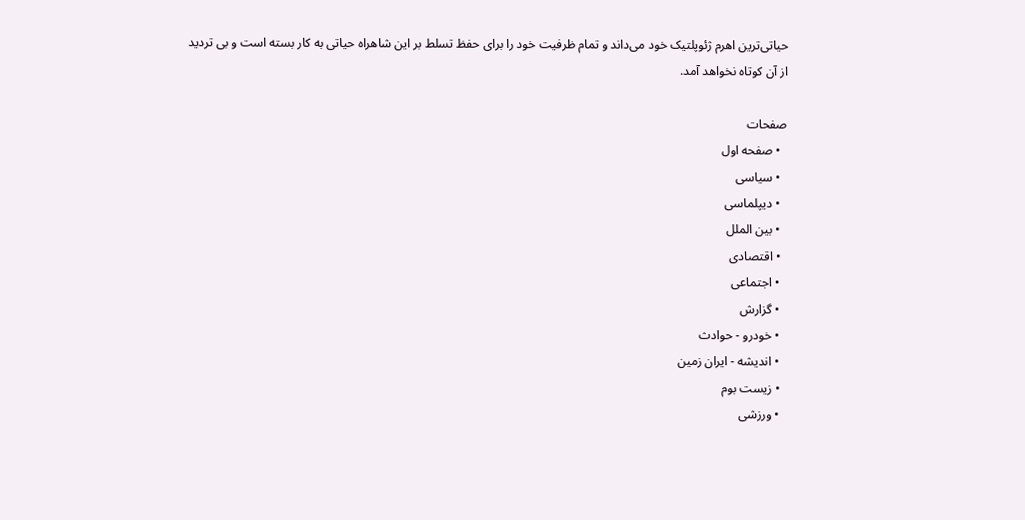حیاتی‌ترین اهرم ژئوپلتیک خود می‌داند و تمام ظرفیت خود را برای حفظ تسلط بر این شاهراه حیاتی به کار بسته است و بی تردید از آن کوتاه نخواهد آمد.

صفحات
  • صفحه اول
  • سیاسی
  • دیپلماسی
  • بین الملل
  • اقتصادی
  • اجتماعی
  • گزارش
  • خودرو - حوادث
  • اندیشه - ایران زمین
  • زیست بوم
  • ورزشی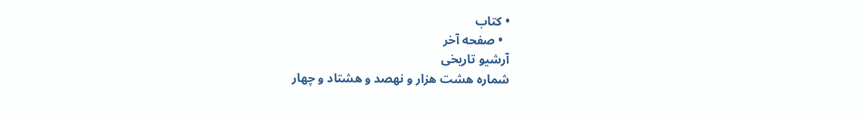• کتاب
  • صفحه آخر
آرشیو تاریخی
شماره هشت هزار و نهصد و هشتاد و چهار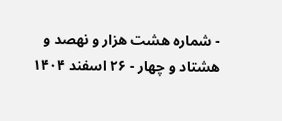- شماره هشت هزار و نهصد و هشتاد و چهار - ۲۶ اسفند ۱۴۰۴